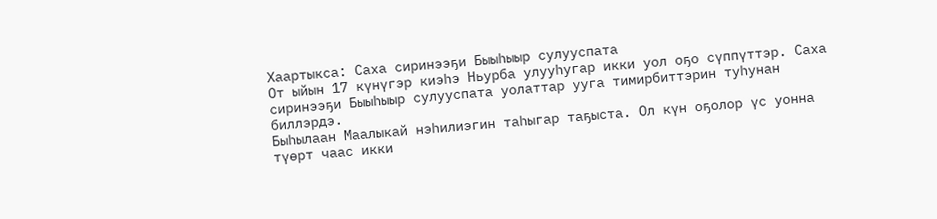Хаартыкса: Саха сиринээҕи Быыһыыр сулууспата
От ыйын 17 күнүгэр киэһэ Ньурба улууһугар икки уол оҕо сүппүттэр. Саха сиринээҕи Быыһыыр сулууспата уолаттар ууга тимирбиттэрин туһунан биллэрдэ.
Быһылаан Маалыкай нэһилиэгин таһыгар таҕыста. Ол күн оҕолор үс уонна түөрт чаас икки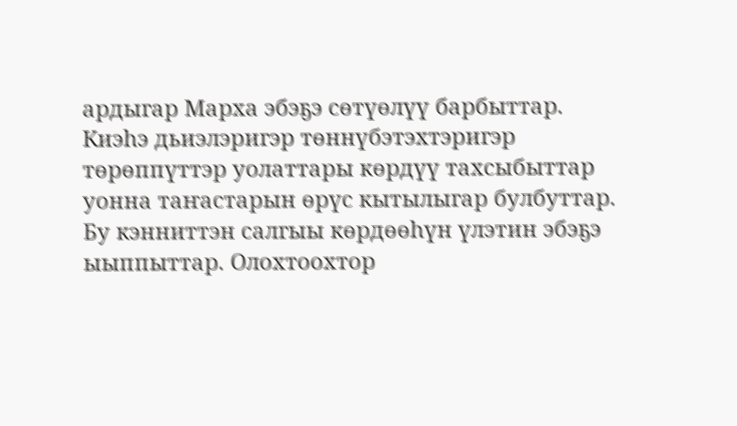ардыгар Марха эбэҕэ сөтүөлүү барбыттар. Киэһэ дьиэлэригэр төннүбэтэхтэригэр төрөппүттэр уолаттары көрдүү тахсыбыттар уонна таҥастарын өрүс кытылыгар булбуттар. Бу кэнниттэн салгыы көрдөөһүн үлэтин эбэҕэ ыыппыттар. Олохтоохтор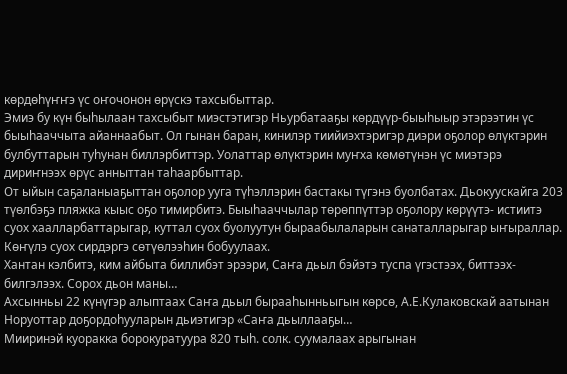көрдөһүҥҥэ үс оҥочонон өрүскэ тахсыбыттар.
Эмиэ бу күн быһылаан тахсыбыт миэстэтигэр Ньурбатааҕы көрдүүр-быыһыыр этэрээтин үс быыһааччыта айаннаабыт. Ол гынан баран, кинилэр тиийиэхтэригэр диэри оҕолор өлүктэрин булбуттарын туһунан биллэрбиттэр. Уолаттар өлүктэрин муҥха көмөтүнэн үс миэтэрэ дириҥнээх өрүс анныттан таһаарбыттар.
От ыйын саҕаланыаҕыттан оҕолор ууга түһэллэрин бастакы түгэнэ буолбатах. Дьокуускайга 203 түөлбэҕэ пляжка кыыс оҕо тимирбитэ. Быыһааччылар төрөппүттэр оҕолору көрүүтэ- истиитэ суох хаалларбаттарыгар, куттал суох буолуутун быраабылаларын санаталларыгар ыҥыраллар. Көҥүлэ суох сирдэргэ сөтүөлээһин бобуулаах.
Хантан кэлбитэ, ким айбыта биллибэт эрээри, Саҥа дьыл бэйэтэ туспа үгэстээх, биттээх-билгэлээх. Сорох дьон маны…
Ахсынньы 22 күнүгэр алыптаах Саҥа дьыл бырааһынньыгын көрсө, А.Е.Кулаковскай аатынан Норуоттар доҕордоһууларын дьиэтигэр «Саҥа дьыллааҕы…
Мииринэй куоракка борокуратуура 820 тыһ. солк. суумалаах арыгынан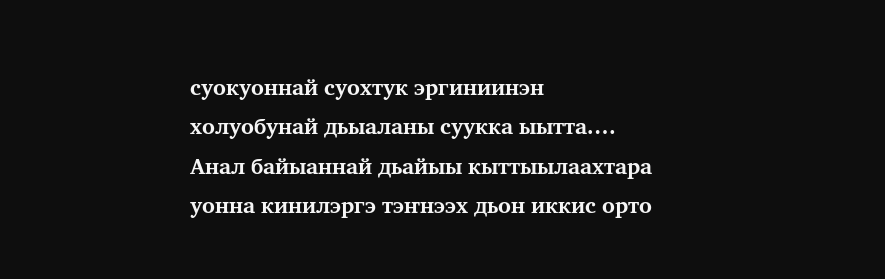суокуоннай суохтук эргиниинэн холуобунай дьыаланы суукка ыытта.…
Анал байыаннай дьайыы кыттыылаахтара уонна кинилэргэ тэҥнээх дьон иккис орто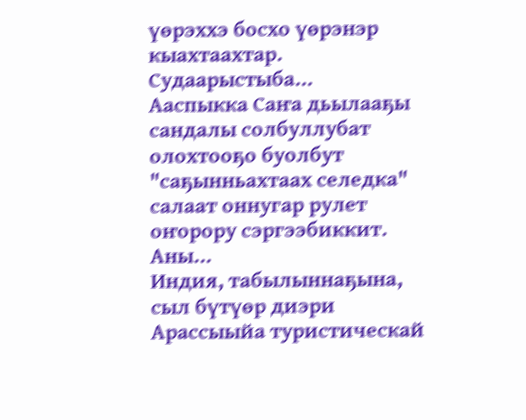үөрэххэ босхо үөрэнэр кыахтаахтар. Судаарыстыба…
Ааспыкка Саҥа дьылааҕы сандалы солбуллубат олохтооҕо буолбут "саҕынньахтаах селедка" салаат оннугар рулет оҥорору сэргээбиккит. Аны…
Индия, табылыннаҕына, сыл бүтүөр диэри Арассыыйа туристическай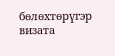бөлөхтөрүгэр визата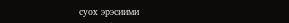суох эрэсиими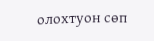олохтуон сөп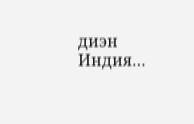диэн Индия…